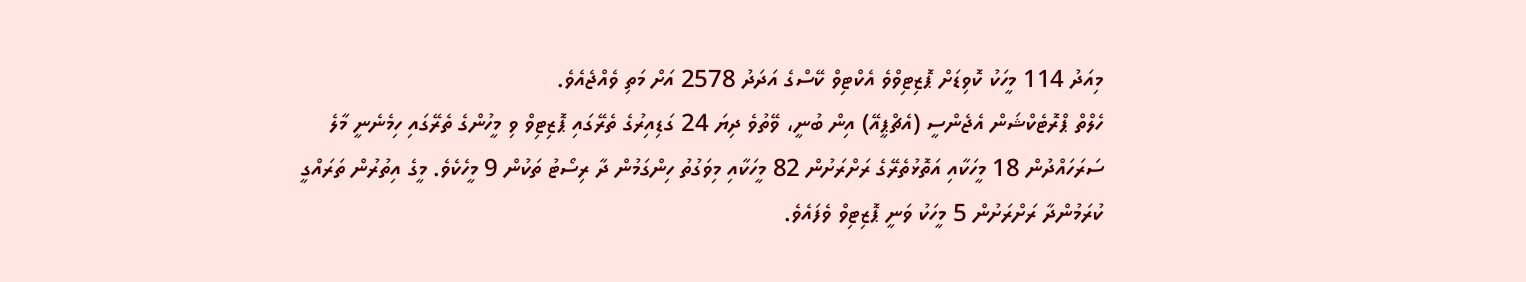މިއަދު 114 މީހަކު ކޮވިޑަށް ޕޮޒިޓިވްވެ އެކްޓިވް ކޭސްގެ އަދަދު 2578 އަށް މަތި ވެއްޖެއެވެ.
ހެލްތް ޕްރޮޓެކްޝަން އެޖެންސީ (އެޗްޕީއޭ) އިން ބުނީ، ވޭތުވެ ދިޔަ 24 ގަޑިއިރުގެ ތެރޭގައި ޕޮޒިޓިވް ވި މީހުންގެ ތެރޭގައި ހިމެނެނީ މާލެ ސަރަހައްދުން 18 މީހަކާއި އަތޮޅުތެރޭގެ ރަށްރަށުން 82 މީހަކާއި މިވަގުތު ހިންގަމުން ދާ ރިސޯޓު ތަކުން 9 މީހެކެވެ. މީގެ އިތުރުން ތަރައްގީ ކުރަމުންދާ ރަށްރަށުން 5 މީހަކު ވަނީ ޕޮޒިޓިވް ވެފައެވެ.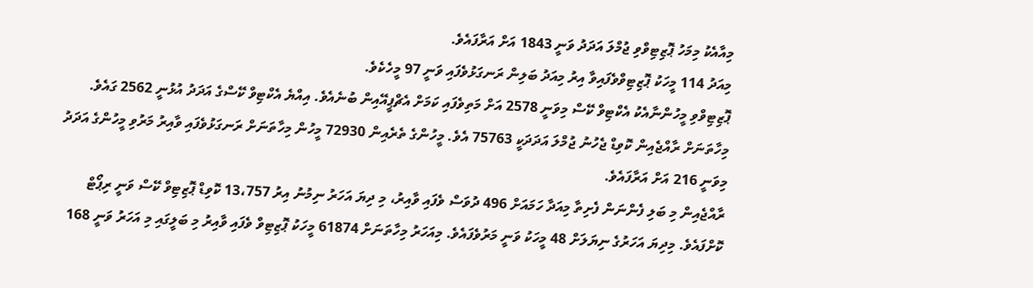މިއާއެކު މިމަހު ޕޮޒިޓިވްވި ޖުމްލަ އަދަދު ވަނީ 1843 އަށް އަރާފައެވެ.
މިއަދު 114 މީހަކު ޕޮޒިޓިވްވެފައިވާ އިރު މިއަދު ބަލިން ރަނގަޅުވެފައި ވަނީ 97 މީހެކެވެ.
ޕޮޒިޓިވްވި މީހުންނާއެކު އެކްޓިވް ކޭސް މިވަނީ 2578 އަށް މަތިވެފައި ކަމަށް އެޗްޕީއޭއިން ބުނެއެވެ. އިއްޔެ އެކްޓިވް ކޭސްގެ އަދަދު އުޅުނީ 2562 ގައެވެ. މިހާތަނަށް ރާއްޖެއިން ކޮވިޑް ޖެހުނު ޖުމްލަ އަދަދަކީ 75763 އެވެ. މީހުންގެ ތެރެއިން 72930 މީހުން މިހާތަނަށް ރަނގަޅުވެފައި ވާއިރު މަރުވި މީހުންގެ އަދަދު މިވަނީ 216 އަށް އަރާފައެވެ.
ރާއްޖެއިން މި ބަލި ފެންނަން ފެށިތާ މިއަދާ ހަމައަށް 496 ދުވަސް ވެފައި ވާއިރު، މި ދިޔަ އަހަރު ނިމުނު އިރު 13،757 ކޮވިޑް ޕޮޒިޓިވް ކޭސް ވަނީ ރިޕޯޓް ކޮށްފައެވެ. މިދިޔަ އަހަރުގެ ނިޔަލަށް 48 މީހަކު ވަނީ މަރުވެފައެވެ. މިއަހަރު މިހާތަނަށް 61874 މީހަކު ޕޮޒިޓިވް ވެފައި ވާއިރު މި ބަލީގައި މި އަހަރު ވަނީ 168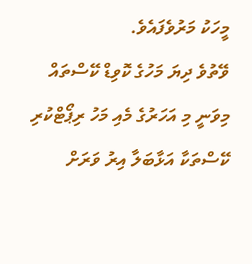މީހަކު މަރުވެފައެވެ.
ވޭތުވެ ދިޔަ މަހުގެ ކޮވިޑް ކޭސްތައް މިވަނީ މި އަހަރުގެ މެއި މަހު ރިޕޯޓްކުރި ކޭސްތަކާ އަޅާބަލާ އިރު ވަރަށް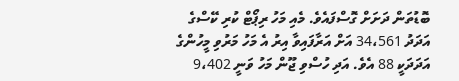ބޮޑުތަން ދަށަށް ގޮސްފައެވެ. މެއި މަހު ރިޕޯޓް ކުރި ކޭސްގެ އަދަދު 34،561 އަށް އަރާފައިވާ އިރު އެ މަހު މަރުވި މީހުންގެ އަދަދަކީ 88 އެވެ. އަދި ހުސްވި ޖޫން މަހު ވަނީ 9،402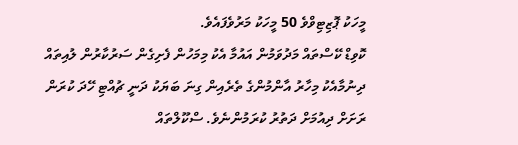މީހަކު ޕޮޒިޓިވްވެ 50 މީހަކު މަރުވެފައެވެ.
ކޮވިޑް ކޭސްތައް މަދުވަމުން އައުމާ އެކު މިމަހުން ފެށިގެން ސަރުކާރުން ލުއިތައް ދިނުމާއެކު މިހާރު އާންމުންގެ ތެރެއިން ގިނަ ބަޔަކު ދަނީ ޗުއްޓި ހޭދަ ކުރަން ރަށަށް ދިއުމަށް ދަތުރު ކުރަމުންނެވެ. ސްކޫލްތައް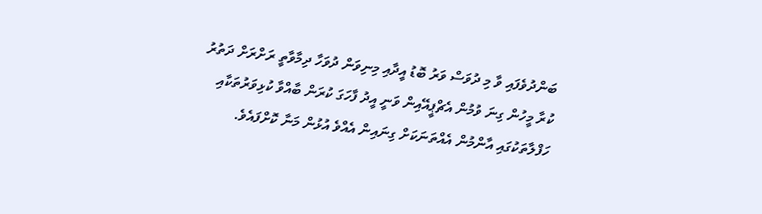ބަންދުވެފައި ވާ މި ދުވަސް ވަރު ބޮޑު އީދާއި މިނިވަން ދުވަހާ ދިމާވާތީ ރަށްރަށް ދަތުރު ކުރާ މީހުން ގިނަ ވުމުން އެޗްޕީއޭއިން ވަނީ އީދު ފާހަގަ ކުރަން ބާއްވާ ކުޅިވަރުތަކާއި ހަފްލާތަކުގައި އާންމުން އެއްތަނަކަށް ގިނައިން އެއްވެ އުޅުން މަނާ ކޮށްފައެވެ.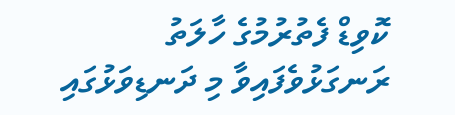ކޮވިޑް ފެތުރުމުގެ ހާލަތު ރަނގަޅުވެފައިވާ މި ދަނޑިވަޅުގައި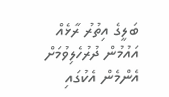ބަލީގެ އިތުރު ރާޅެއް އައުމުން ދުރުހެލިވުމަށް އެންމެން އެކުގައި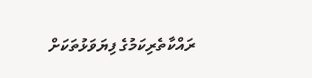ރައްކާތެރިކަމުގެ ފިޔަވަޅުތަކަށް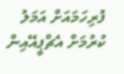ފުރިހަމައަށް އަމަލު ކުރުމަށް އެޗްޕީއޭއިން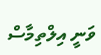ވަނީ އިލްތިމާސް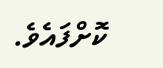ކޮށްފައެވެ.